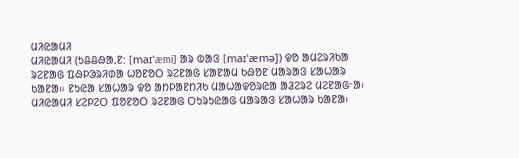ᱢᱤᱭᱟᱢᱤ
ᱢᱤᱭᱟᱢᱤ (ᱩᱪᱪᱷᱟᱹᱱ: [maɪˈæmi] ᱟᱨ ᱵᱟᱝ [maɪˈæmə]) ᱫᱚ ᱟᱢᱮᱨᱤᱠᱟ ᱨᱮᱱᱟᱜ ᱯᱷᱞᱳᱨᱤᱰᱟ ᱦᱚᱱᱚᱛ ᱨᱮᱱᱟᱜ ᱥᱟᱱᱟᱢ ᱠᱷᱚᱱ ᱢᱟᱨᱟᱝ ᱥᱟᱦᱟᱨ ᱠᱟᱱᱟ᱿ ᱱᱩᱭᱟ ᱥᱟᱦᱟᱨ ᱫᱚ ᱟᱴᱞᱟᱱᱴᱤᱠ ᱢᱟᱦᱟᱫᱚᱨᱭᱟ ᱟᱲᱮᱨᱮ ᱢᱮᱱᱟᱜᱼᱟ᱾ ᱢᱤᱭᱟᱢᱤ ᱥᱮᱞᱮᱛ ᱯᱚᱱᱚᱛ ᱨᱮᱱᱟᱜ ᱛᱩᱨᱩᱭᱟᱜ ᱢᱟᱨᱟᱝ ᱥᱟᱦᱟᱨ ᱠᱟᱱᱟ᱾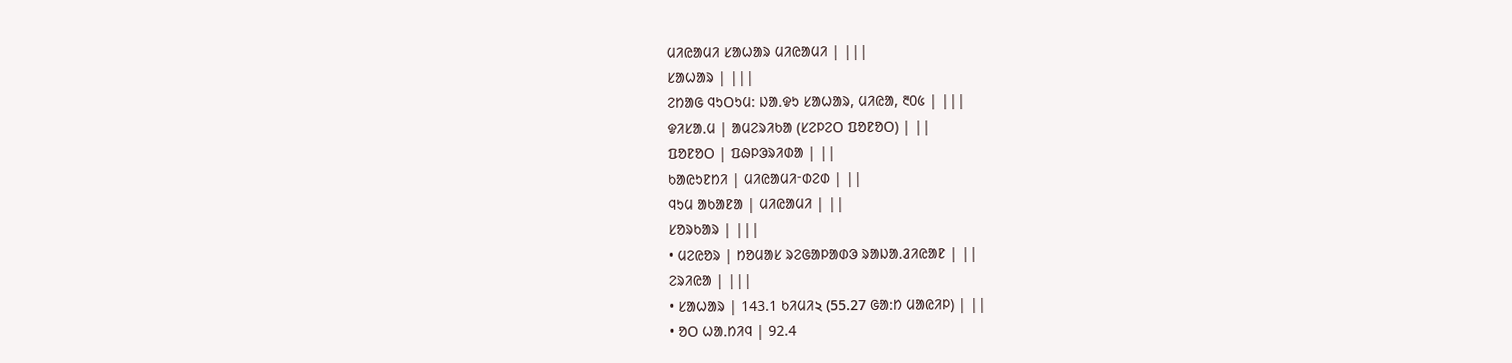ᱢᱤᱭᱟᱢᱤ ᱥᱟᱦᱟᱨ ᱢᱤᱭᱟᱢᱤ | |||
ᱥᱟᱦᱟᱨ | |||
ᱮᱴᱟᱜ ᱧᱩᱛᱩᱢ: ᱡᱟᱹᱫᱩ ᱥᱟᱦᱟᱨ, ᱢᱤᱭᱟ, ᱓᱐᱕ | |||
ᱫᱤᱥᱟᱹᱢ | ᱟᱢᱮᱨᱤᱠᱟ (ᱥᱮᱞᱮᱛ ᱯᱚᱱᱚᱛ) | ||
ᱯᱚᱱᱚᱛ | ᱯᱷᱞᱳᱨᱤᱰᱟ | ||
ᱠᱟᱭᱩᱱᱴᱤ | ᱢᱤᱭᱟᱢᱤᱼᱰᱮᱰ | ||
ᱧᱩᱢ ᱟᱠᱟᱱᱟ | ᱢᱤᱭᱟᱢᱤ | ||
ᱥᱚᱨᱠᱟᱨ | |||
• ᱢᱮᱭᱚᱨ | ᱴᱚᱢᱟᱥ ᱨᱮᱜᱟᱞᱟᱰᱳ ᱨᱟᱡᱟᱹᱲᱤᱭᱟᱱ | ||
ᱮᱨᱤᱭᱟ | |||
• ᱥᱟᱦᱟᱨ | 143.1 ᱠᱤᱢᱤ২ (55.27 ᱜᱟᱺᱴ ᱢᱟᱭᱤᱞ) | ||
• ᱚᱛ ᱦᱟᱹᱴᱤᱧ | 92.4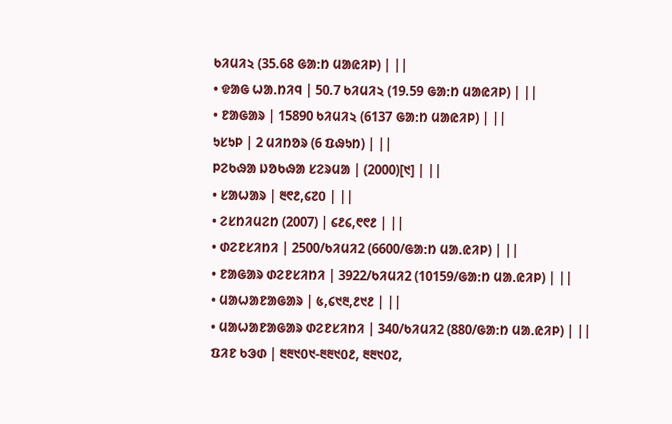ᱠᱤᱢᱤ২ (35.68 ᱜᱟᱺᱴ ᱢᱟᱭᱤᱞ) | ||
• ᱫᱟᱜ ᱦᱟᱹᱴᱤᱧ | 50.7 ᱠᱤᱢᱤ২ (19.59 ᱜᱟᱺᱴ ᱢᱟᱭᱤᱞ) | ||
• ᱱᱟᱜᱟᱨ | 15890 ᱠᱤᱢᱤ২ (6137 ᱜᱟᱺᱴ ᱢᱟᱭᱤᱞ) | ||
ᱩᱥᱩᱞ | 2 ᱢᱤᱴᱚᱨ (6 ᱯᱷᱩᱴ) | ||
ᱞᱮᱠᱷᱟ ᱡᱚᱠᱷᱟ ᱥᱮᱨᱢᱟ | (2000)[᱑] | ||
• ᱥᱟᱦᱟᱨ | ᱓᱖᱒,᱔᱗᱐ | ||
• ᱮᱥᱴᱤᱢᱮᱴ (2007) | ᱔᱒᱔,᱖᱖᱒ | ||
• ᱰᱮᱱᱥᱤᱴᱤ | 2500/ᱠᱤᱢᱤ2 (6600/ᱜᱟᱺᱴ ᱢᱟᱹᱭᱤᱞ) | ||
• ᱱᱟᱜᱟᱨ ᱰᱮᱱᱥᱤᱴᱤ | 3922/ᱠᱤᱢᱤ2 (10159/ᱜᱟᱺᱴ ᱢᱟᱹᱭᱤᱞ) | ||
• ᱢᱟᱦᱟᱱᱟᱜᱟᱨ | ᱕,᱔᱑᱓,᱒᱑᱒ | ||
• ᱢᱟᱦᱟᱱᱟᱜᱟᱨ ᱰᱮᱱᱥᱤᱴᱤ | 340/ᱠᱤᱢᱤ2 (880/ᱜᱟᱺᱴ ᱢᱟᱹᱭᱤᱞ) | ||
ᱯᱤᱱ ᱠᱳᱰ | ᱓᱓᱑᱐᱑-᱓᱓᱑᱐᱒, ᱓᱓᱑᱐᱗,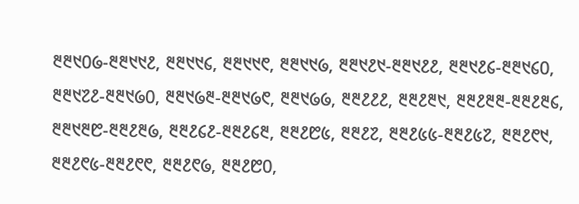᱓᱓᱑᱐᱙-᱓᱓᱑᱑᱒, ᱓᱓᱑᱑᱔, ᱓᱓᱑᱑᱖, ᱓᱓᱑᱑᱙, ᱓᱓᱑᱒᱑-᱓᱓᱑᱒᱒, ᱓᱓᱑᱒᱔-᱓᱓᱑᱔᱐, ᱓᱓᱑᱗᱒-᱓᱓᱑᱙᱐, ᱓᱓᱑᱙᱓-᱓᱓᱑᱙᱖, ᱓᱓᱑᱙᱙, ᱓᱓᱒᱒᱒, ᱓᱓᱒᱓᱑, ᱓᱓᱒᱓᱓-᱓᱓᱒᱓᱔, ᱓᱓᱑᱓᱘-᱓᱓᱒᱓᱙, ᱓᱓᱒᱔᱒-᱓᱓᱒᱔᱓, ᱓᱓᱒᱘᱕, ᱓᱓᱒᱗, ᱓᱓᱒᱕᱕-᱓᱓᱒᱕᱗, ᱓᱓᱒᱖᱑, ᱓᱓᱒᱖᱕-᱓᱓᱒᱖᱖, ᱓᱓᱒᱖᱙, ᱓᱓᱒᱘᱐,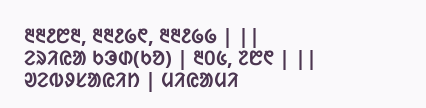᱓᱓᱒᱘᱓, ᱓᱓᱒᱙᱖, ᱓᱓᱒᱙᱙ | ||
ᱮᱨᱤᱭᱟ ᱠᱳᱰ(ᱠᱚ) | ᱓᱐᱕, ᱗᱘᱖ | ||
ᱣᱮᱵᱽᱥᱟᱭᱤᱴ | ᱢᱤᱭᱟᱢᱤ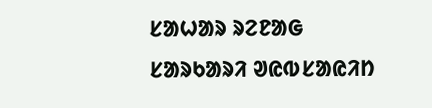ᱥᱟᱦᱟᱨ ᱨᱮᱱᱟᱜ ᱥᱟᱨᱠᱟᱨᱤ ᱣᱭᱵᱥᱟᱭᱤᱴ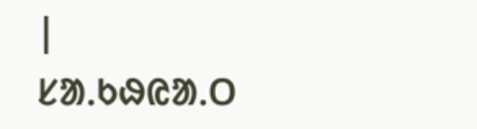|
ᱥᱟᱹᱠᱷᱭᱟᱹᱛ